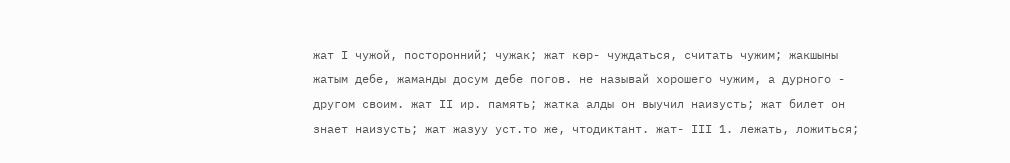жат I чужой, посторонний; чужак; жат көр- чуждаться, считать чужим; жакшыны жатым дебе, жаманды досум дебе погов. не называй хорошего чужим, а дурного - другом своим. жат II ир. память; жатка алды он выучил наизусть; жат билет он знает наизусть; жат жазуу уст.то же, чтодиктант. жат- III 1. лежать, ложиться;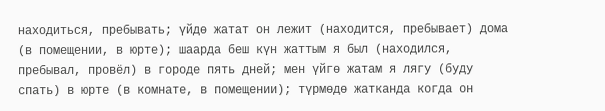находиться, пребывать; үйдө жатат он лежит (находится, пребывает) дома (в помещении, в юрте); шаарда беш күн жаттым я был (находился, пребывал, провёл) в городе пять дней; мен үйгө жатам я лягу (буду спать) в юрте (в комнате, в помещении); түрмөдө жатканда когда он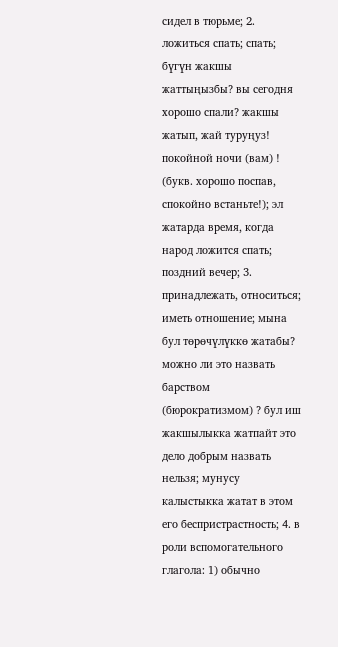сидел в тюрьме; 2. ложиться спать; спать; бүгүн жакшы жаттыңызбы? вы сегодня хорошо спали? жакшы жатып, жай туруңуз! покойной ночи (вам) ! (букв. хорошо поспав, спокойно встаньте!); эл жатарда время, когда народ ложится спать; поздний вечер; 3. принадлежать, относиться; иметь отношение; мына бул төрөчүлүккө жатабы? можно ли это назвать барством (бюрократизмом) ? бул иш жакшылыкка жатпайт это дело добрым назвать нельзя; мунусу калыстыкка жатат в этом его беспристрастность; 4. в роли вспомогательного глагола: 1) обычно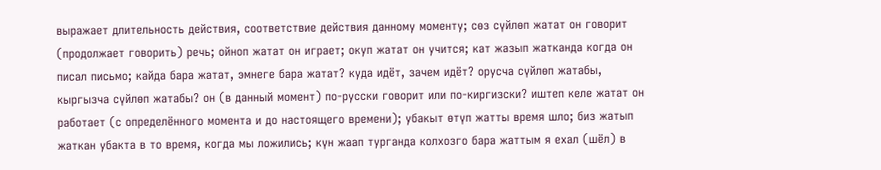выражает длительность действия, соответствие действия данному моменту; сөз сүйлөп жатат он говорит (продолжает говорить) речь; ойноп жатат он играет; окуп жатат он учится; кат жазып жатканда когда он писал письмо; кайда бара жатат, эмнеге бара жатат? куда идёт, зачем идёт? орусча сүйлөп жатабы, кыргызча сүйлөп жатабы? он (в данный момент) по-русски говорит или по-киргизски? иштеп келе жатат он работает (с определённого момента и до настоящего времени); убакыт өтүп жатты время шло; биз жатып жаткан убакта в то время, когда мы ложились; күн жаап турганда колхозго бара жаттым я ехал (шёл) в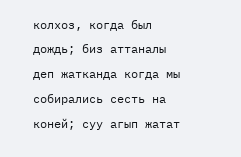колхоз, когда был дождь; биз аттаналы деп жатканда когда мы собирались сесть на коней; суу агып жатат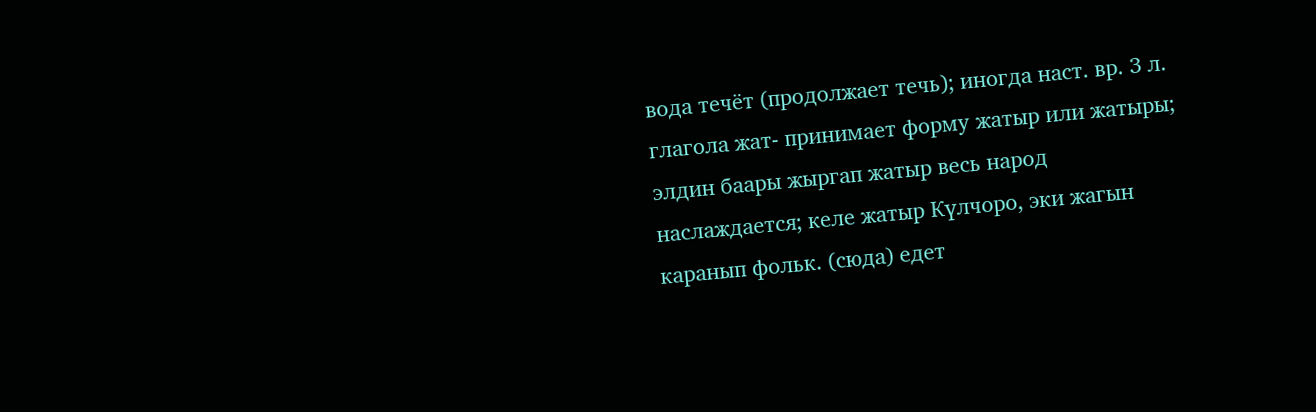вода течёт (продолжает течь); иногда наст. вр. 3 л. глагола жат- принимает форму жатыр или жатыры; элдин баары жыргап жатыр весь народ наслаждается; келе жатыр Күлчоро, эки жагын каранып фольк. (сюда) едет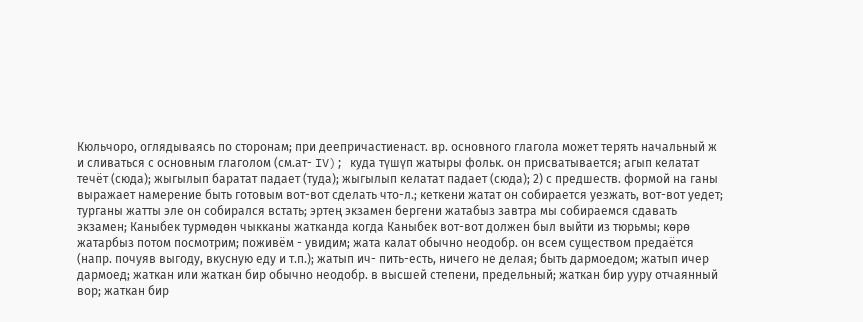Кюльчоро, оглядываясь по сторонам; при деепричастиенаст. вр. основного глагола может терять начальный ж и сливаться с основным глаголом (см.ат- IV); куда түшүп жатыры фольк. он присватывается; агып келатат течёт (сюда); жыгылып баратат падает (туда); жыгылып келатат падает (сюда); 2) с предшеств. формой на ганы выражает намерение быть готовым вот-вот сделать что-л.; кеткени жатат он собирается уезжать, вот-вот уедет; турганы жатты эле он собирался встать; эртең экзамен бергени жатабыз завтра мы собираемся сдавать экзамен; Каныбек турмөдөн чыкканы жатканда когда Каныбек вот-вот должен был выйти из тюрьмы; көрө жатарбыз потом посмотрим; поживём - увидим; жата калат обычно неодобр. он всем существом предаётся (напр. почуяв выгоду, вкусную еду и т.п.); жатып ич- пить-есть, ничего не делая; быть дармоедом; жатып ичер дармоед; жаткан или жаткан бир обычно неодобр. в высшей степени, предельный; жаткан бир ууру отчаянный вор; жаткан бир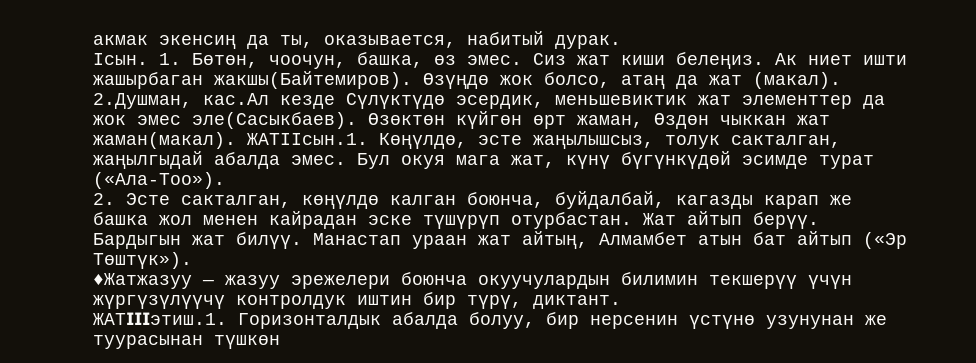акмак экенсиң да ты, оказывается, набитый дурак.
Iсын. 1. Бөтөн, чоочун, башка, өз эмес. Сиз жат киши белеңиз. Ак ниет ишти жашырбаган жакшы(Байтемиров). Өзүңдө жок болсо, атаң да жат (макал). 2.Душман, кас.Ал кезде Сүлүктүдө эсердик, меньшевиктик жат элементтер да жок эмес эле(Сасыкбаев). Өзөктөн күйгөн өрт жаман, Өздөн чыккан жат жаман(макал). ЖАТIIсын.1. Көңүлдө, эсте жаңылышсыз, толук сакталган, жаңылгыдай абалда эмес. Бул окуя мага жат, күнү бүгүнкүдөй эсимде турат («Ала-Тоо»).
2. Эсте сакталган, көңүлдө калган боюнча, буйдалбай, кагазды карап же башка жол менен кайрадан эске түшүрүп отурбастан. Жат айтып берүү. Бардыгын жат билүү. Манастап ураан жат айтың, Алмамбет атын бат айтып («Эр Төштүк»).
♦Жатжазуу — жазуу эрежелери боюнча окуучулардын билимин текшерүү үчүн жүргүзүлүүчү контролдук иштин бир түрү, диктант.
ЖАТIIIэтиш.1. Горизонталдык абалда болуу, бир нерсенин үстүнө узунунан же туурасынан түшкөн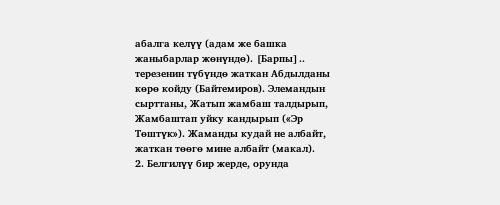абалга келүү (адам же башка жаныбарлар жөнүндө). [Барпы].. терезенин түбүндө жаткан Абдылданы көрө койду (Байтемиров). Элемандын сырттаны, Жатып жамбаш талдырып, Жамбаштап уйку кандырып («Эр Төштүк»). Жаманды кудай не албайт, жаткан төөгө мине албайт (макал).
2. Белгилүү бир жерде, орунда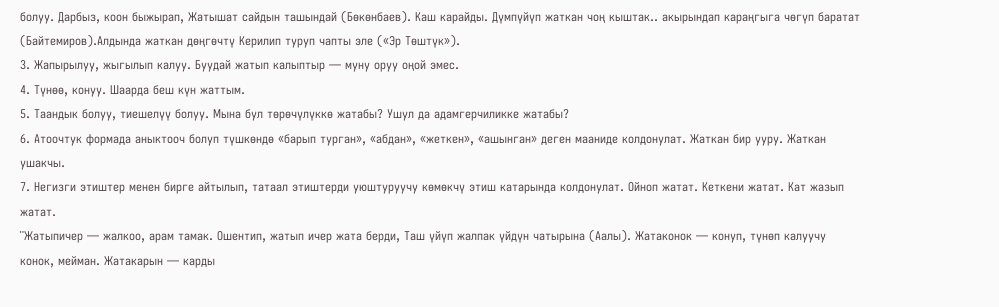болуу. Дарбыз, коон быжырап, Жатышат сайдын ташындай (Бөкөнбаев). Каш карайды. Дүмпүйүп жаткан чоң кыштак.. акырындап караңгыга чөгүп баратат (Байтемиров).Алдында жаткан дөңгөчтү Керилип туруп чапты эле («Эр Төштүк»).
3. Жапырылуу, жыгылып калуу. Буудай жатып калыптыр — муну оруу оңой эмес.
4. Түнөө, конуу. Шаарда беш күн жаттым.
5. Таандык болуу, тиешелүү болуу. Мына бул төрөчүлүккө жатабы? Ушул да адамгерчиликке жатабы?
6. Атоочтук формада аныктооч болуп түшкөндө «барып турган», «абдан», «жеткен», «ашынган» деген мааниде колдонулат. Жаткан бир ууру. Жаткан ушакчы.
7. Негизги этиштер менен бирге айтылып, татаал этиштерди уюштуруучу көмөкчү этиш катарында колдонулат. Ойноп жатат. Кеткени жатат. Кат жазып жатат.
¨Жатыпичер — жалкоо, арам тамак. Ошентип, жатып ичер жата берди, Таш үйүп жалпак үйдүн чатырына (Аалы). Жатаконок — конуп, түнөп калуучу конок, мейман. Жатакарын — карды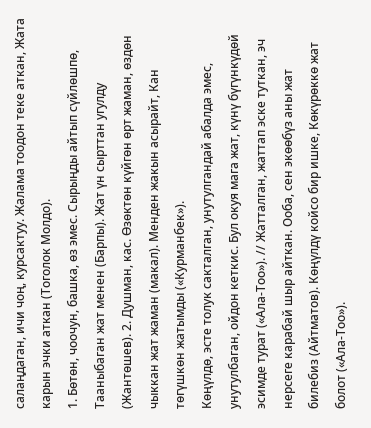салаңдаган, ичи чоң, курсактуу. Жалама тоодон теке аткан, Жата карын эчки аткан (Тоголок Молдо).
1. Бөтөн, чоочун, башка, өз эмес. Сырыңды айтып сүйлөшпө, Тааныбаган жат менен (Барпы). Жат үн сырттан угулду (Жантөшев). 2. Душман, кас. Өзөктөн күйгөн өрт жаман, өздөн чыккан жат жаман (макал). Менден жакын асырайт, Кан төгүшкөн жатымды («Курманбек»).
Көңүлдө, эсте толук сакталган, унутулгандай абалда эмес, унутулбаган, ойдон кеткис. Бул окуя мага жат, күнү бүгүнкүдөй эсимде турат («Ала-Тоо»). // Жатталган, жаттап эске туткан, эч нерсеге карабай шыр айткан. Ооба, сен экөөбүз аны жат билебиз (Айтматов). Көңүлдү койсо бир ишке, Көкүрөккө жат болот («Ала-Тоо»).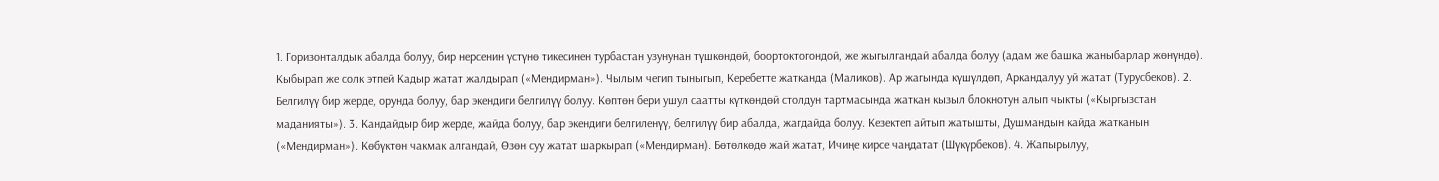1. Горизонталдык абалда болуу, бир нерсенин үстүнө тикесинен турбастан узунунан түшкөндөй, боортоктогондой, же жыгылгандай абалда болуу (адам же башка жаныбарлар жөнүндө). Кыбырап же солк этпей Кадыр жатат жалдырап («Мендирман»). Чылым чегип тыныгып, Керебетте жатканда (Маликов). Ар жагында күшүлдөп, Аркандалуу уй жатат (Турусбеков). 2. Белгилүү бир жерде, орунда болуу, бар экендиги белгилүү болуу. Көптөн бери ушул саатты күткөндөй столдун тартмасында жаткан кызыл блокнотун алып чыкты («Кыргызстан маданияты»). 3. Кандайдыр бир жерде, жайда болуу, бар экендиги белгиленүү, белгилүү бир абалда, жагдайда болуу. Кезектеп айтып жатышты, Душмандын кайда жатканын («Мендирман»). Көбүктөн чакмак алгандай, Өзөн суу жатат шаркырап («Мендирман). Бөтөлкөдө жай жатат, Ичиңе кирсе чаңдатат (Шүкүрбеков). 4. Жапырылуу,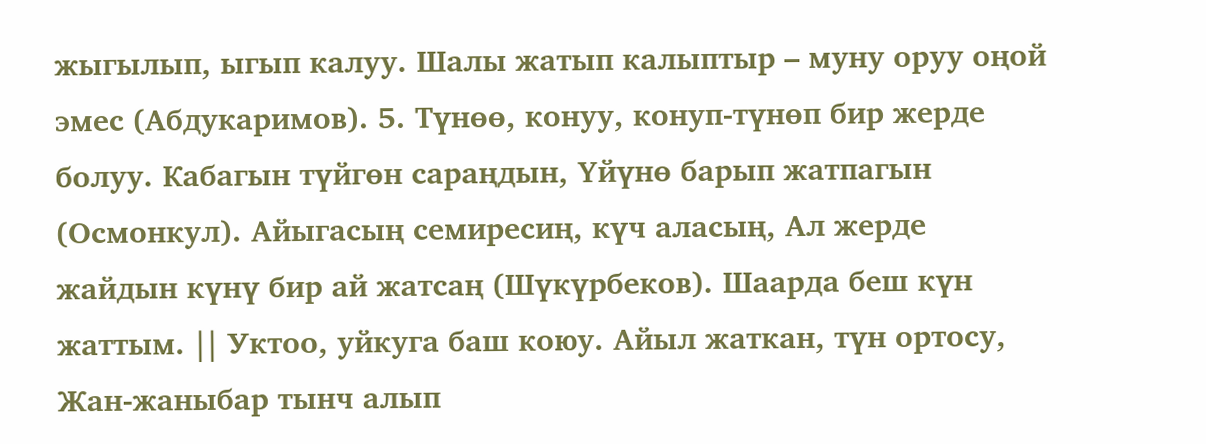жыгылып, ыгып калуу. Шалы жатып калыптыр – муну оруу оңой эмес (Абдукаримов). 5. Түнөө, конуу, конуп-түнөп бир жерде болуу. Кабагын түйгөн сараңдын, Үйүнө барып жатпагын (Осмонкул). Айыгасың семиресиң, күч аласың, Ал жерде жайдын күнү бир ай жатсаң (Шүкүрбеков). Шаарда беш күн жаттым. || Уктоо, уйкуга баш коюу. Айыл жаткан, түн ортосу, Жан-жаныбар тынч алып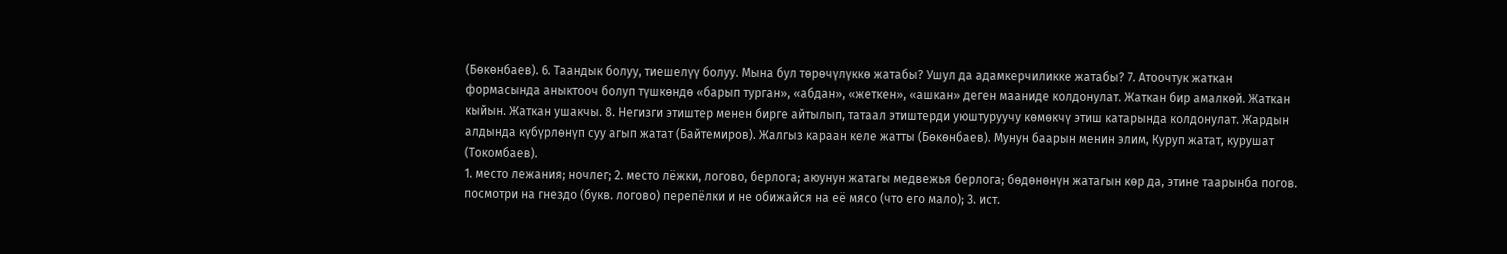(Бөкөнбаев). 6. Таандык болуу, тиешелүү болуу. Мына бул төрөчүлүккө жатабы? Ушул да адамкерчиликке жатабы? 7. Атоочтук жаткан формасында аныктооч болуп түшкөндө «барып турган», «абдан», «жеткен», «ашкан» деген мааниде колдонулат. Жаткан бир амалкөй. Жаткан кыйын. Жаткан ушакчы. 8. Негизги этиштер менен бирге айтылып, татаал этиштерди уюштуруучу көмөкчү этиш катарында колдонулат. Жардын алдында күбүрлөнүп суу агып жатат (Байтемиров). Жалгыз караан келе жатты (Бөкөнбаев). Мунун баарын менин элим, Куруп жатат, курушат (Токомбаев).
1. место лежания; ночлег; 2. место лёжки, логово, берлога; аюунун жатагы медвежья берлога; бөдөнөнүн жатагын көр да, этине таарынба погов. посмотри на гнездо (букв. логово) перепёлки и не обижайся на её мясо (что его мало); 3. ист.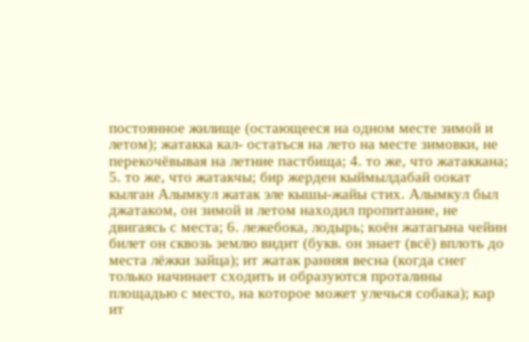постоянное жилище (остающееся на одном месте зимой и летом); жатакка кал- остаться на лето на месте зимовки, не перекочёвывая на летние пастбища; 4. то же, что жатаккана; 5. то же, что жатакчы; бир жерден кыймылдабай оокат кылган Алымкул жатак эле кышы-жайы стих. Алымкул был джатаком, он зимой и летом находил пропитание, не двигаясь с места; 6. лежебока, лодырь; коён жатагына чейин билет он сквозь землю видит (букв. он знает (всё) вплоть до места лёжки зайца); ит жатак ранняя весна (когда снег только начинает сходить и образуются проталины площадью с место, на которое может улечься собака); кар ит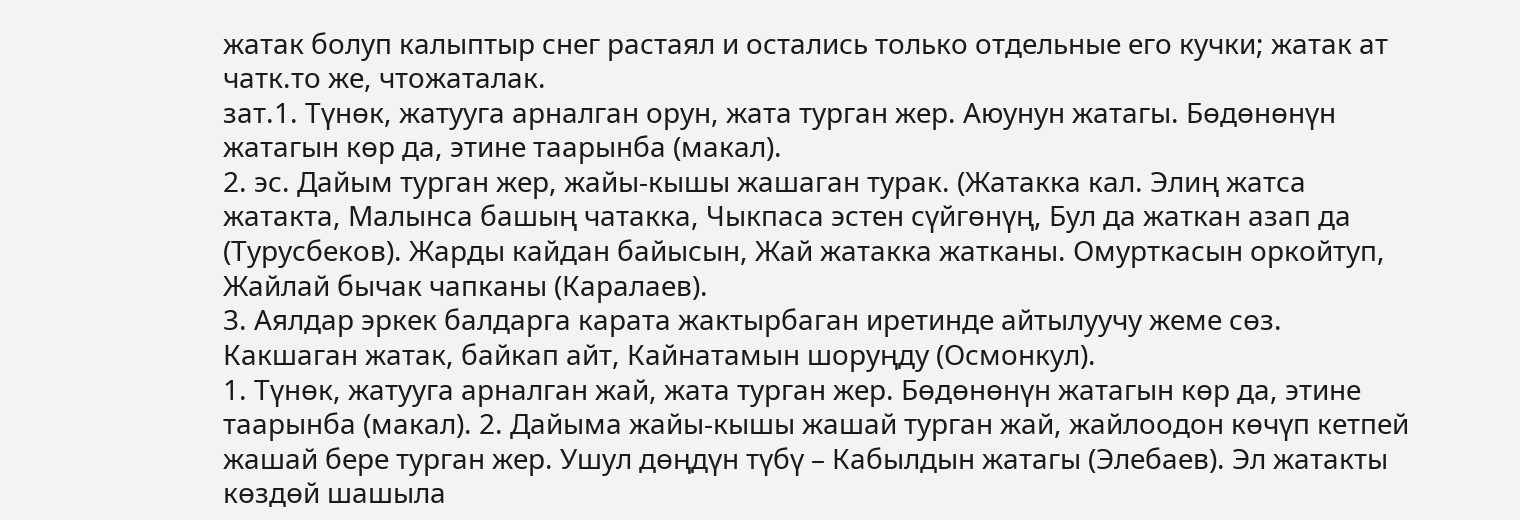жатак болуп калыптыр снег растаял и остались только отдельные его кучки; жатак ат чатк.то же, чтожаталак.
зат.1. Түнөк, жатууга арналган орун, жата турган жер. Аюунун жатагы. Бөдөнөнүн жатагын көр да, этине таарынба (макал).
2. эс. Дайым турган жер, жайы-кышы жашаган турак. (Жатакка кал. Элиң жатса жатакта, Малынса башың чатакка, Чыкпаса эстен сүйгөнүң, Бул да жаткан азап да (Турусбеков). Жарды кайдан байысын, Жай жатакка жатканы. Омурткасын оркойтуп, Жайлай бычак чапканы (Каралаев).
3. Аялдар эркек балдарга карата жактырбаган иретинде айтылуучу жеме сөз. Какшаган жатак, байкап айт, Кайнатамын шоруңду (Осмонкул).
1. Түнөк, жатууга арналган жай, жата турган жер. Бөдөнөнүн жатагын көр да, этине таарынба (макал). 2. Дайыма жайы-кышы жашай турган жай, жайлоодон көчүп кетпей жашай бере турган жер. Ушул дөңдүн түбү – Кабылдын жатагы (Элебаев). Эл жатакты көздөй шашыла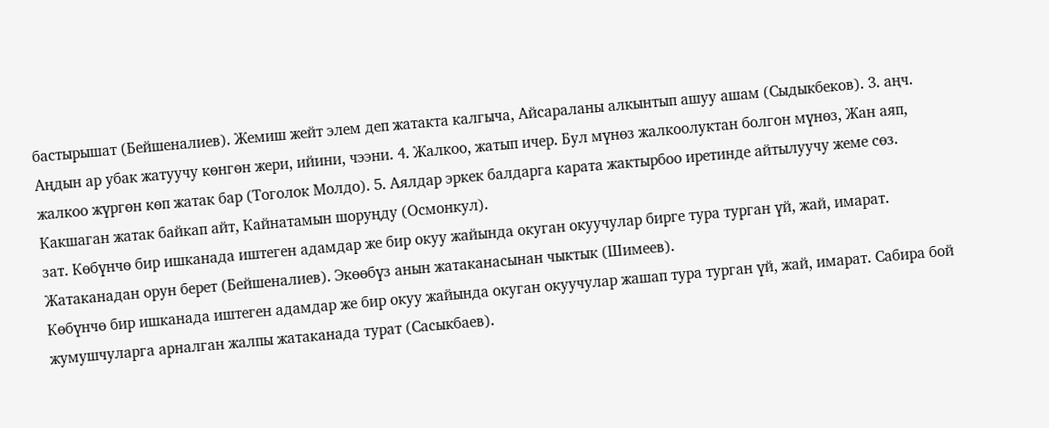бастырышат (Бейшеналиев). Жемиш жейт элем деп жатакта калгыча, Айсараланы алкынтып ашуу ашам (Сыдыкбеков). 3. аңч. Аңдын ар убак жатуучу көнгөн жери, ийини, чээни. 4. Жалкоо, жатып ичер. Бул мүнөз жалкоолуктан болгон мүнөз, Жан аяп, жалкоо жүргөн көп жатак бар (Тоголок Молдо). 5. Аялдар эркек балдарга карата жактырбоо иретинде айтылуучу жеме сөз. Какшаган жатак байкап айт, Кайнатамын шоруңду (Осмонкул).
зат. Көбүнчө бир ишканада иштеген адамдар же бир окуу жайында окуган окуучулар бирге тура турган үй, жай, имарат. Жатаканадан орун берет (Бейшеналиев). Экөөбүз анын жатаканасынан чыктык (Шимеев).
Көбүнчө бир ишканада иштеген адамдар же бир окуу жайында окуган окуучулар жашап тура турган үй, жай, имарат. Сабира бой жумушчуларга арналган жалпы жатаканада турат (Сасыкбаев).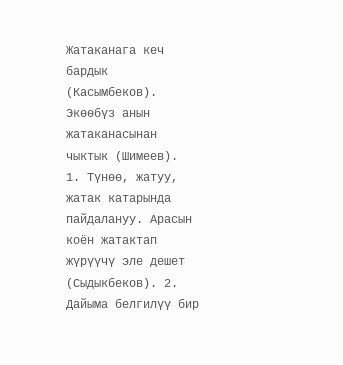Жатаканага кеч бардык (Касымбеков). Экөөбүз анын жатаканасынан чыктык (Шимеев).
1. Түнөө, жатуу, жатак катарында пайдалануу. Арасын коён жатактап жүрүүчү эле дешет (Сыдыкбеков). 2. Дайыма белгилүү бир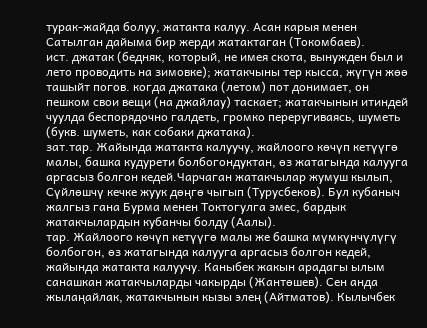турак-жайда болуу, жатакта калуу. Асан карыя менен Сатылган дайыма бир жерди жатактаган (Токомбаев).
ист. джатак (бедняк, который, не имея скота, вынужден был и лето проводить на зимовке); жатакчыны тер кысса, жүгүн жөө ташыйт погов. когда джатака (летом) пот донимает, он пешком свои вещи (на джайлау) таскает; жатакчынын итиндей чуулда беспорядочно галдеть, громко переругиваясь, шуметь (букв. шуметь, как собаки джатака).
зат.тар. Жайында жатакта калуучу, жайлоого көчүп кетүүгө малы, башка кудурети болбогондуктан, өз жатагында калууга аргасыз болгон кедей.Чарчаган жатакчылар жумуш кылып, Сүйлөшчү кечке жуук дөңгө чыгып (Турусбеков). Бул кубаныч жалгыз гана Бурма менен Токтогулга эмес, бардык жатакчылардын кубанчы болду (Аалы).
тар. Жайлоого көчүп кетүүгө малы же башка мүмкүнчүлүгү болбогон, өз жатагында калууга аргасыз болгон кедей, жайында жатакта калуучу. Каныбек жакын арадагы ылым санашкан жатакчыларды чакырды (Жантөшев). Сен анда жылаңайлак, жатакчынын кызы элең (Айтматов). Кылычбек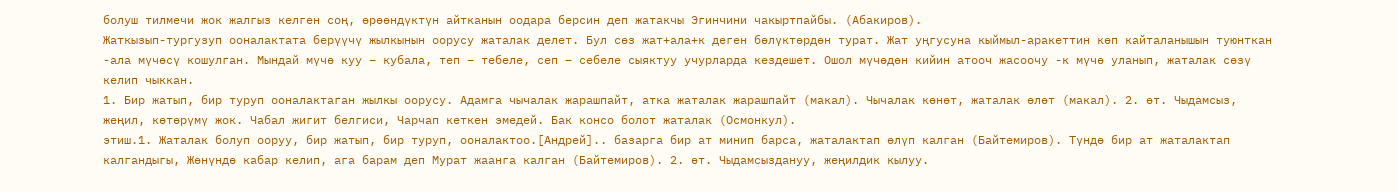болуш тилмечи жок жалгыз келген соң, өрөөндүктүн айтканын оодара берсин деп жатакчы Эгинчини чакыртпайбы. (Абакиров).
Жаткызып-тургузуп ооналактата берүүчү жылкынын оорусу жаталак делет. Бул сөз жат+ала+к деген бөлүктөрдөн турат. Жат уңгусуна кыймыл-аракеттин көп кайталанышын туюнткан -ала мүчөсү кошулган. Мындай мүчө куу – кубала, теп – тебеле, сеп – себеле сыяктуу учурларда кездешет. Ошол мүчөдөн кийин атооч жасоочу -к мүчө уланып, жаталак сөзү келип чыккан.
1. Бир жатып, бир туруп ооналактаган жылкы оорусу. Адамга чычалак жарашпайт, атка жаталак жарашпайт (макал). Чычалак көнөт, жаталак өлөт (макал). 2. өт. Чыдамсыз, жеңил, көтөрүмү жок. Чабал жигит белгиси, Чарчап кеткен эмедей. Бак консо болот жаталак (Осмонкул).
этиш.1. Жаталак болуп ооруу, бир жатып, бир туруп, ооналактоо.[Андрей].. базарга бир ат минип барса, жаталактап өлүп калган (Байтемиров). Түндө бир ат жаталактап калгандыгы, Жөнүндө кабар келип, ага барам деп Мурат жаанга калган (Байтемиров). 2. өт. Чыдамсыздануу, жеңилдик кылуу.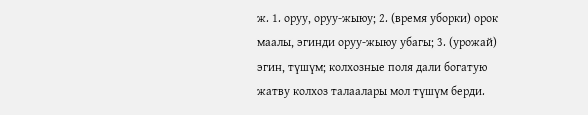ж. 1. оруу, оруу-жыюу; 2. (время уборки) орок маалы, эгинди оруу-жыюу убагы; 3. (урожай) эгин, түшүм; колхозные поля дали богатую жатву колхоз талаалары мол түшүм берди.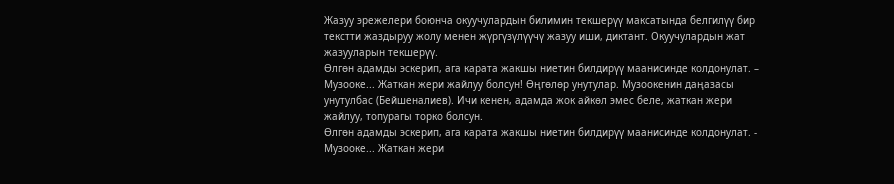Жазуу эрежелери боюнча окуучулардын билимин текшерүү максатында белгилүү бир текстти жаздыруу жолу менен жүргүзүлүүчү жазуу иши, диктант. Окуучулардын жат жазууларын текшерүү.
Өлгөн адамды эскерип, ага карата жакшы ниетин билдирүү маанисинде колдонулат. – Музооке... Жаткан жери жайлуу болсун! Өңгөлөр унутулар. Музоокенин даңазасы унутулбас (Бейшеналиев). Ичи кенен, адамда жок айкөл эмес беле, жаткан жери жайлуу, топурагы торко болсун.
Өлгөн адамды эскерип, ага карата жакшы ниетин билдирүү маанисинде колдонулат. - Музооке... Жаткан жери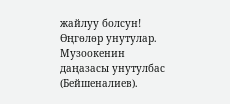жайлуу болсун! Өңгөлөр унутулар. Музоокенин даңазасы унутулбас (Бейшеналиев).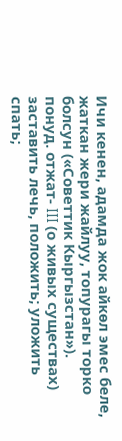Ичи кенен, адамда жок айкөл эмес беле, жаткан жери жайлуу, топурагы торко болсун («Советтик Кыргызстан»).
понуд. отжат- III (о живых существах) заставить лечь, положить; уложить спать;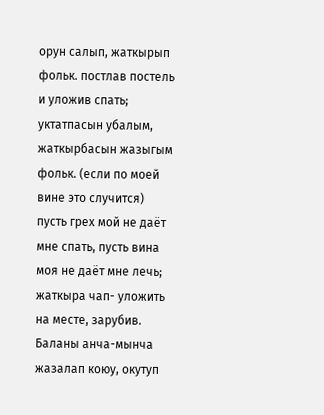орун салып, жаткырып фольк. постлав постель и уложив спать; уктатпасын убалым, жаткырбасын жазыгым фольк. (если по моей вине это случится) пусть грех мой не даёт мне спать, пусть вина моя не даёт мне лечь; жаткыра чап- уложить на месте, зарубив.
Баланы анча-мынча жазалап коюу, окутуп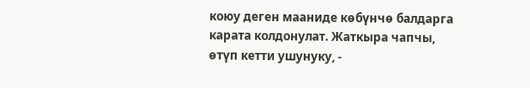коюу деген мааниде көбүнчө балдарга карата колдонулат. Жаткыра чапчы, өтүп кетти ушунуку, -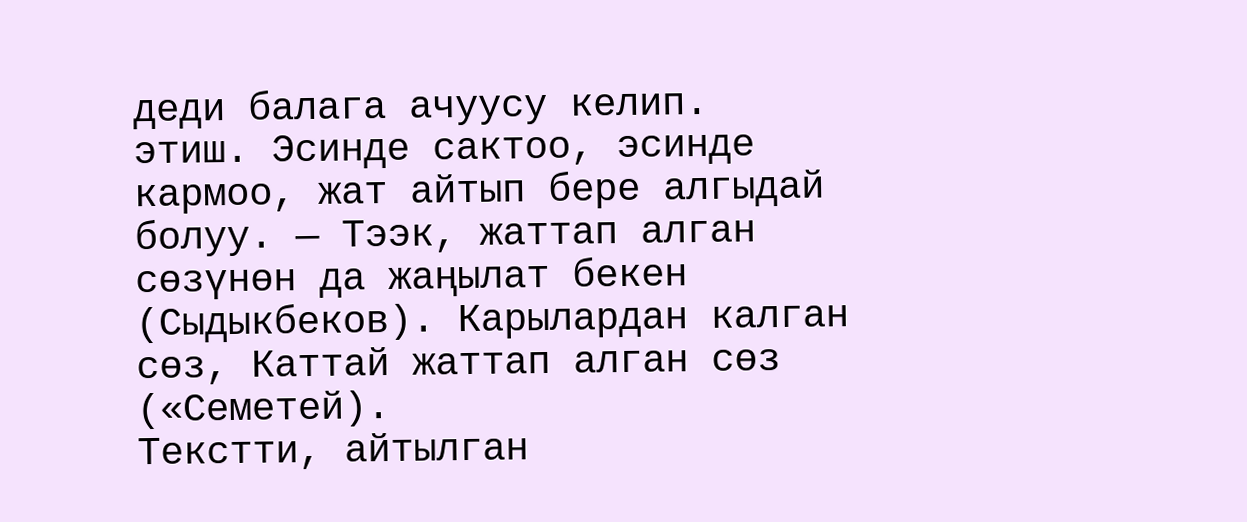деди балага ачуусу келип.
этиш. Эсинде сактоо, эсинде кармоо, жат айтып бере алгыдай болуу. — Тээк, жаттап алган сөзүнөн да жаңылат бекен (Сыдыкбеков). Карылардан калган сөз, Каттай жаттап алган сөз («Семетей).
Текстти, айтылган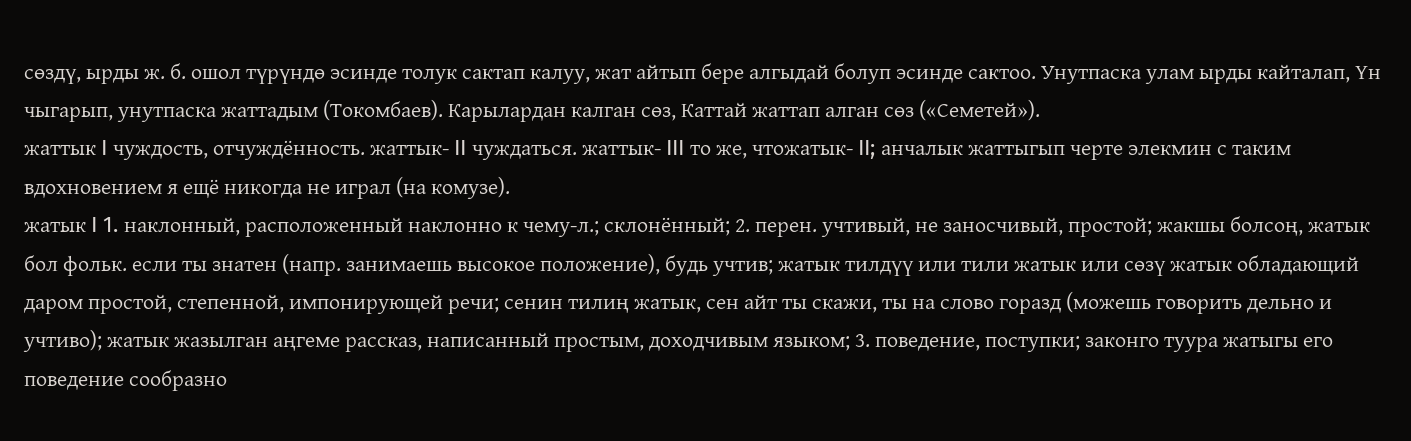сөздү, ырды ж. б. ошол түрүндө эсинде толук сактап калуу, жат айтып бере алгыдай болуп эсинде сактоо. Унутпаска улам ырды кайталап, Үн чыгарып, унутпаска жаттадым (Токомбаев). Карылардан калган сөз, Каттай жаттап алган сөз («Семетей»).
жаттык I чуждость, отчуждённость. жаттык- II чуждаться. жаттык- III то же, чтожатык- II; анчалык жаттыгып черте элекмин с таким вдохновением я ещё никогда не играл (на комузе).
жатык I 1. наклонный, расположенный наклонно к чему-л.; склонённый; 2. перен. учтивый, не заносчивый, простой; жакшы болсоң, жатык бол фольк. если ты знатен (напр. занимаешь высокое положение), будь учтив; жатык тилдүү или тили жатык или сөзү жатык обладающий даром простой, степенной, импонирующей речи; сенин тилиң жатык, сен айт ты скажи, ты на слово горазд (можешь говорить дельно и учтиво); жатык жазылган аңгеме рассказ, написанный простым, доходчивым языком; 3. поведение, поступки; законго туура жатыгы его поведение сообразно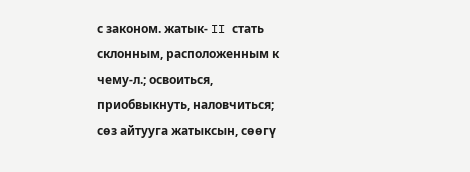с законом. жатык- II стать склонным, расположенным к чему-л.; освоиться, приобвыкнуть, наловчиться; сөз айтууга жатыксын, сөөгү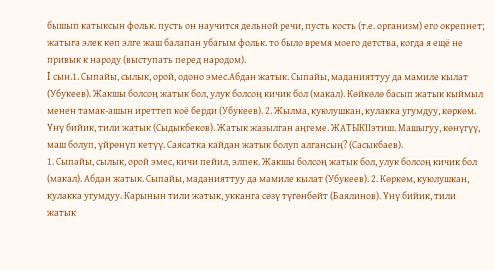бышып катыксын фольк. пусть он научится дельной речи, пусть кость (т.е. организм) его окрепнет; жатыга элек көп элге жаш балапан убагым фольк. то было время моего детства, когда я ещё не привык к народу (выступать перед народом).
I сын.1. Сыпайы, сылык, орой, одоно эмес.Абдан жатык. Сыпайы, маданияттуу да мамиле кылат (Убукеев). Жакшы болсоң жатык бол, улук болсоң кичик бол (макал). Көйкөлө басып жатык кыймыл менен тамак-ашын иреттеп коё берди (Убукеев). 2. Жылма, куюлушкан, кулакка угумдуу, көркөм. Үнү бийик, тили жатык (Сыдыкбеков). Жатык жазылган аңгеме. ЖАТЫКIIэтиш. Машыгуу, көнүгүү, маш болуп, үйрөнүп кетүү. Саясатка кайдан жатык болуп алгансың? (Сасыкбаев).
1. Сыпайы, сылык, орой эмес, кичи пейил, элпек. Жакшы болсоң жатык бол, улук болсоң кичик бол (макал). Абдан жатык. Сыпайы, маданияттуу да мамиле кылат (Убукеев). 2. Көркөм, куюлушкан, кулакка угумдуу. Карынын тили жатык, укканга сөзү түгөнбөйт (Баялинов). Үнү бийик, тили жатык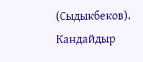(Сыдыкбеков).
Кандайдыр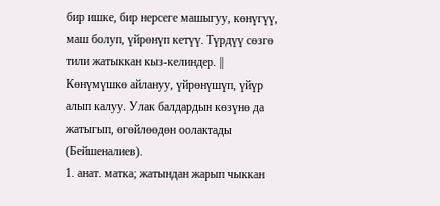бир ишке, бир нерсеге машыгуу, көнүгүү, маш болуп, үйрөнүп кетүү. Түрдүү сөзгө тили жатыккан кыз-келиндер. || Көнүмүшкө айлануу, үйрөнүшүп, үйүр алып калуу. Улак балдардын көзүнө да жатыгып, өгөйлөөдөн оолактады (Бейшеналиев).
1. анат. матка; жатындан жарып чыккан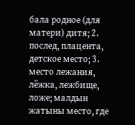бала родное (для матери) дитя; 2. послед, плацента, детское место; 3. место лежания, лёжка, лежбище, ложе; малдын жатыны место, где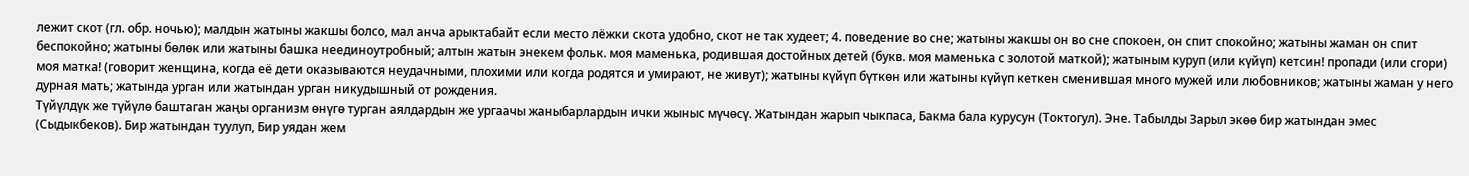лежит скот (гл. обр. ночью); малдын жатыны жакшы болсо, мал анча арыктабайт если место лёжки скота удобно, скот не так худеет; 4. поведение во сне; жатыны жакшы он во сне спокоен, он спит спокойно; жатыны жаман он спит беспокойно; жатыны бөлөк или жатыны башка неединоутробный; алтын жатын энекем фольк. моя маменька, родившая достойных детей (букв. моя маменька с золотой маткой); жатыным куруп (или күйүп) кетсин! пропади (или сгори) моя матка! (говорит женщина, когда её дети оказываются неудачными, плохими или когда родятся и умирают, не живут); жатыны күйүп бүткөн или жатыны күйүп кеткен сменившая много мужей или любовников; жатыны жаман у него дурная мать; жатында урган или жатындан урган никудышный от рождения.
Түйүлдүк же түйүлө баштаган жаңы организм өнүгө турган аялдардын же ургаачы жаныбарлардын ички жыныс мүчөсү. Жатындан жарып чыкпаса, Бакма бала курусун (Токтогул). Эне. Табылды Зарыл экөө бир жатындан эмес (Сыдыкбеков). Бир жатындан туулуп, Бир уядан жем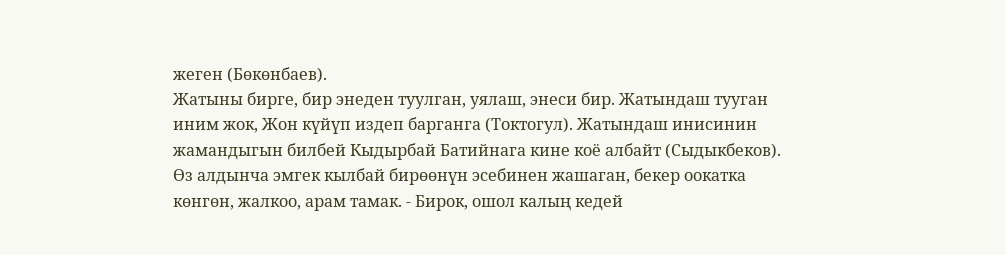жеген (Бөкөнбаев).
Жатыны бирге, бир энеден туулган, уялаш, энеси бир. Жатындаш тууган иним жок, Жон күйүп издеп барганга (Токтогул). Жатындаш инисинин жамандыгын билбей Кыдырбай Батийнага кине коё албайт (Сыдыкбеков).
Өз алдынча эмгек кылбай бирөөнүн эсебинен жашаган, бекер оокатка көнгөн, жалкоо, арам тамак. - Бирок, ошол калың кедей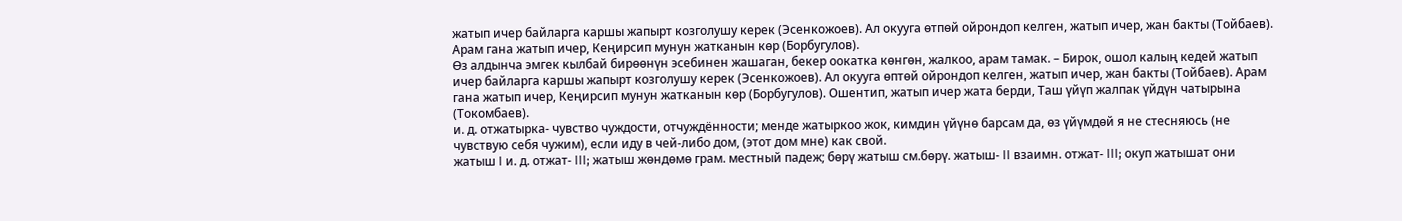жатып ичер байларга каршы жапырт козголушу керек (Эсенкожоев). Ал окууга өтпөй ойрондоп келген, жатып ичер, жан бакты (Тойбаев). Арам гана жатып ичер, Кеңирсип мунун жатканын көр (Борбугулов).
Өз алдынча эмгек кылбай бирөөнүн эсебинен жашаган, бекер оокатка көнгөн, жалкоо, арам тамак. – Бирок, ошол калың кедей жатып ичер байларга каршы жапырт козголушу керек (Эсенкожоев). Ал окууга өптөй ойрондоп келген, жатып ичер, жан бакты (Тойбаев). Арам гана жатып ичер, Кеңирсип мунун жатканын көр (Борбугулов). Ошентип, жатып ичер жата берди, Таш үйүп жалпак үйдүн чатырына (Токомбаев).
и. д. отжатырка- чувство чуждости, отчуждённости; менде жатыркоо жок, кимдин үйүнө барсам да, өз үйүмдөй я не стесняюсь (не чувствую себя чужим), если иду в чей-либо дом, (этот дом мне) как свой.
жатыш I и. д. отжат- III; жатыш жөндөмө грам. местный падеж; бөрү жатыш см.бөрү. жатыш- II взаимн. отжат- III; окуп жатышат они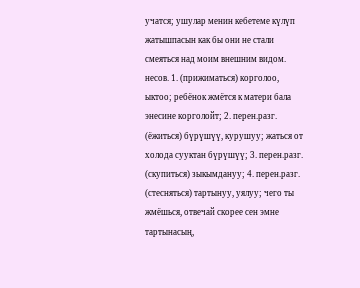учатся; ушулар менин кебетеме күлүп жатышпасын как бы они не стали смеяться над моим внешним видом.
несов. 1. (прижиматься) корголоо, ыктоо; ребёнок жмётся к матери бала энесине корголойт; 2. перен.разг. (ёжиться) бүрүшүү, курушуу; жаться от холода сууктан бүрүшүү; 3. перен.разг. (скупиться) зыкымдануу; 4. перен.разг. (стесняться) тартынуу, уялуу; чего ты жмёшься, отвечай скорее сен эмне тартынасың,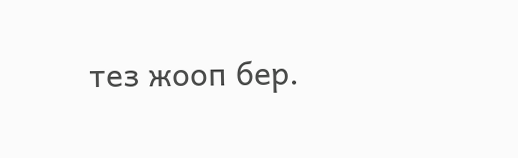тез жооп бер.